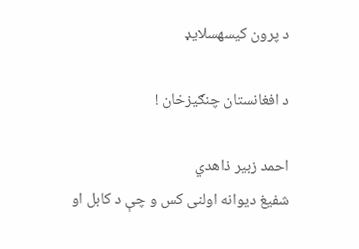د پرون کیسهسلايډ

د افغانستان چنګيزخان !

احمد زبیر ذاهدي
شفيغ ديوانه اولنی کس و چې د کابل او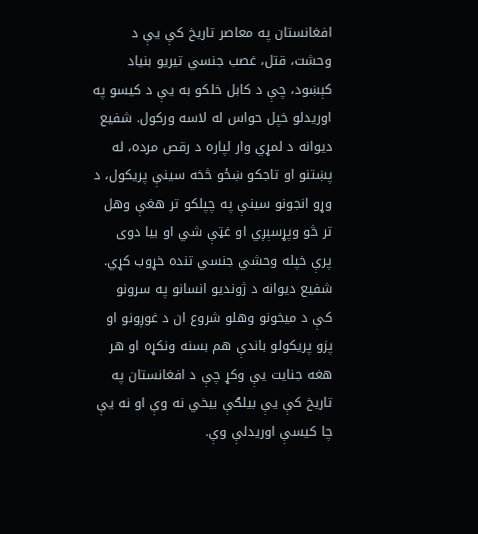افغانستان په معاصر تاريخ کې یې د وحشت، قتل، غصب جنسي تيریو بنياد کېښود، چې د کابل خلکو به يې د کيسو په اوريدلو خپل حواس له لاسه ورکول. شفيع ديوانه د لمړي وار لپاره د رقص مرده، له پښتنو او تاجکو ښځو څخه سينې پريکول، د وړو انجونو سينې په چپلکو تر هغې وهل تر څو وپړسېږي او غټې شي او بيا دوی پرې خپله وحشي جنسي تنده خړوب کړي. شفيع ديوانه د ژونديو انسانو په سرونو کې د ميخونو وهلو شروع ان د غوږونو او پزو پريکولو باندې هم بسنه ونکړه او هر هغه جنايت يې وکړ چې د افغانستان په تاريخ کې یې بيلګې بيخي نه وې او نه يې چا کيسې اوريدلې وې.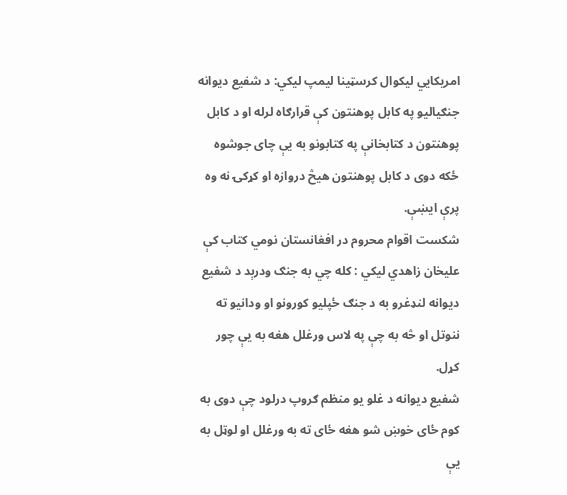امريکايي ليکوال کرسټينا ليمپ ليکي: د شفيع ديوانه جنګياليو په کابل پوهنتون کې قرارګاه لرله او د کابل پوهنتون د کتابخانې په کتابونو به یې چای جوشوه ځکه دوی د کابل پوهنتون هيڅ دروازه او کړکۍ نه وه پرې ايښې.
شکست اقوام محروم در افغانستان نومي کتاب کې عليخان زاهدي ليکي : کله چي به جنګ ودرېد د شفيع ديوانه لنډغرو به د جنګ ځپليو کورونو او ودانيو ته ننوتل او څه به چې په لاس ورغلل هغه به يې چور کړل.
شفيع ديوانه د غلو يو منظم ګروپ درلود چې دوی به کوم ځای خوښ شو هغه ځای ته به ورغلل او لوټل به يې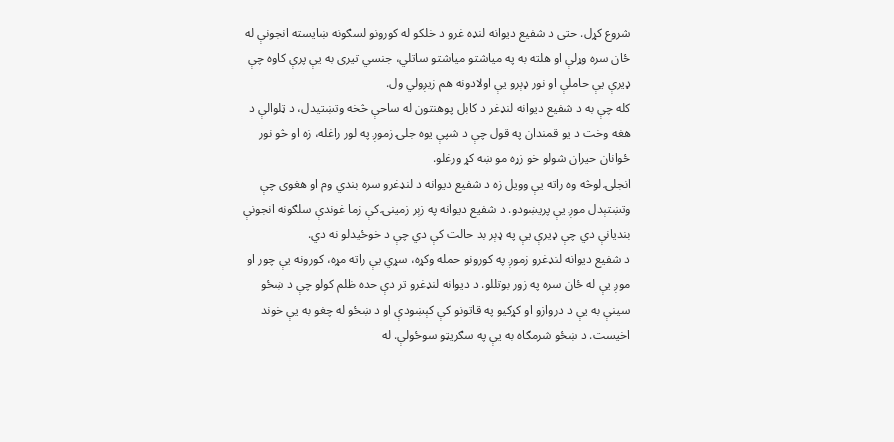شروع کړل. حتی د شفيع ديوانه لنډه غرو د خلکو له کورونو لسګونه ښايسته انجونې له ځان سره وړلې او هلته به په مياشتو مياشتو ساتلي، جنسي تيری به يې پرې کاوه چې ډيرې یې حاملې او نور ډېرو يې اولادونه هم زيږولي ول.
کله چې به د شفيع ديوانه لنډغر د کابل پوهنتون له ساحې څخه وتښتيدل، د ټلوالې د هغه وخت د يو قمندان په قول چې د شپې يوه جلۍ زموږ په لور راغله، زه او څو نور ځوانان حيران شولو خو زړه مو ښه کړ ورغلو.
انجلۍ لوڅه وه راته يې وويل زه د شفيع ديوانه د لنډغرو سره بندي وم او هغوی چې وتښتېدل موږ یې پريښودو. د شفيع ديوانه په زېر زمينۍ کې زما غوندې سلګونه انجونې بنديانې دي چې ډيرې یې په ډېر بد حالت کې دي چې د خوځيدلو نه دي.
د شفيع ديوانه لنډغرو زموږ په کورونو حمله وکړه، سړي يې راته مړه، کورونه يې چور او موږ يې له ځان سره په زور بوتللو. د ديوانه لنډغرو تر دې حده ظلم کولو چې د ښځو سينې به يې د دروازو او کړکيو په قاتونو کې کېښودې او د ښځو له چغو به يې خوند اخيست. د ښځو شرمګاه به يې په سګريټو سوځولې. له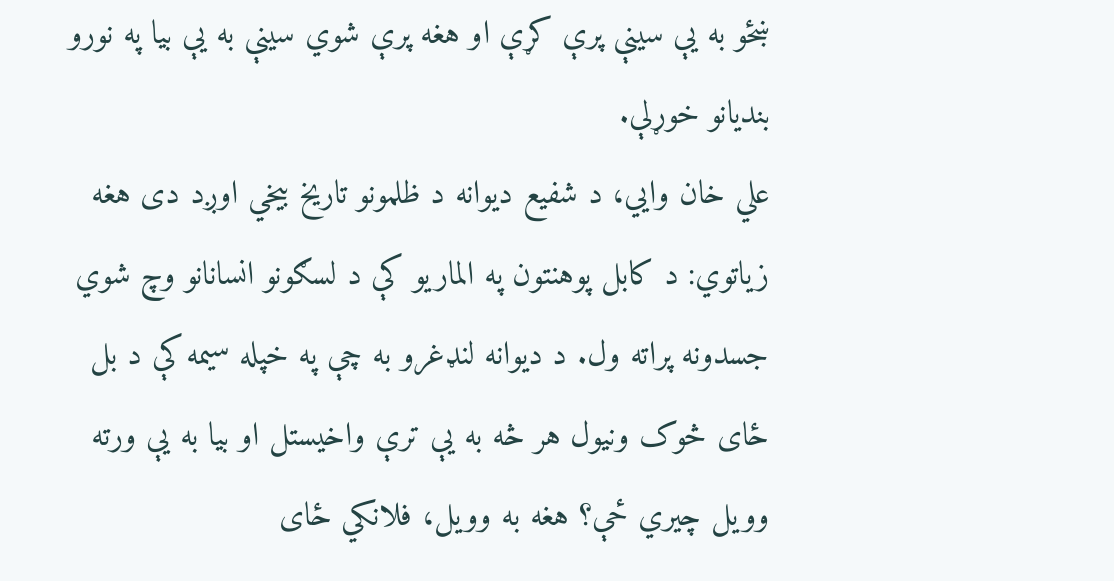ښځو به یې سينې پرې کړې او هغه پرې شوي سينې به يې بيا په نورو بنديانو خوړلې.
علي خان وايي، د شفيع ديوانه د ظلمونو تاريخ بيخي اوږد دی هغه زياتوي: د کابل پوهنتون په الماريو کې د لسګونو انسانانو وچ شوي جسدونه پراته ول. د ديوانه لنډغرو به چې په خپله سیمه کې د بل ځای څوک ونيول هر څه به يې ترې واخيستل او بيا به يې ورته وويل چيري ځې؟ هغه به وويل، فلانکي ځای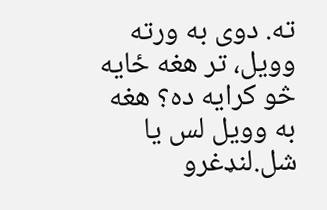ته. دوی به ورته وويل، تر هغه ځايه څو کرايه ده؟ هغه به وويل لس يا شل.لنډغرو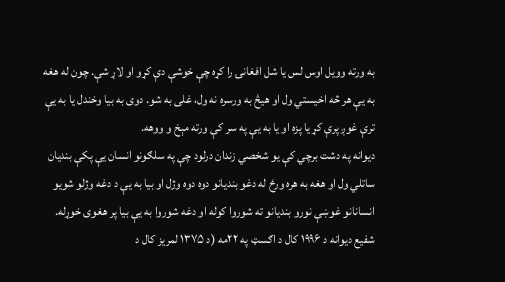به ورته وويل اوس لس يا شل افغانۍ را کړه چې خوشې دې کړو او لاړ شې. چون له هغه به يې هر څه اخيستي ول او هيڅ به ورسره نه ول، غلی به شو. دوی به بيا وخندل يا به يې ترې غوږ پرې کړ يا پزه او يا به يې په سر کې ورته مېخ و ووهه.
ديوانه په دشت برچي کې يو شخصي زندان درلود چې په سلګونو انسان یې پکې بنديان ساتلي ول او هغه به هره ورځ له دغو بنديانو دوه دوه وژل او بيا به يې د دغه وژلو شويو انسانانو غوښې نورو بنديانو ته شوروا کوله او دغه شوروا به يې بيا پر هغوی خوړله.
شفیع دیوانه د ۱۹۹۶ کال د اګسټ په ۲۲مه (د ۱۳۷۵ لمریز کال د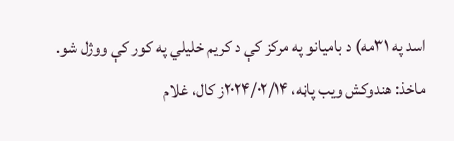اسد په ۳۱مه) د بامیانو په مرکز کې د کریم خلیلي په کور کې ووژل شو.
ماخذ: هندوکش ويب پاڼه، ۲۰۲۴/۰۲/۱۴ز کال، غلام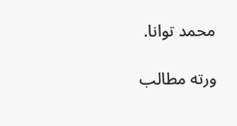محمد توانا.

ورته مطالب